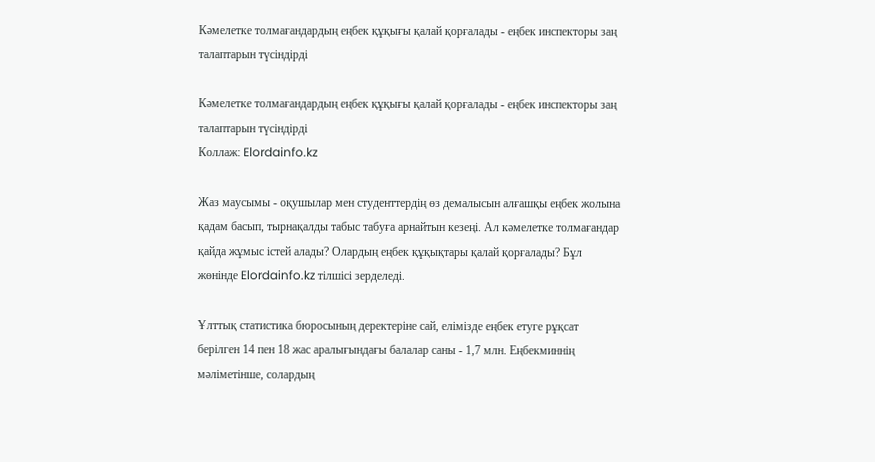Кәмелетке толмағандардың еңбек құқығы қалай қорғалады - еңбек инспекторы заң талаптарын түсіндірді

Кәмелетке толмағандардың еңбек құқығы қалай қорғалады - еңбек инспекторы заң талаптарын түсіндірді
Коллаж: Elordainfo.kz

Жаз маусымы - оқушылар мен студенттердің өз демалысын алғашқы еңбек жолына қадам басып, тырнақалды табыс табуға арнайтын кезеңі. Ал кәмелетке толмағандар қайда жұмыс істей алады? Олардың еңбек құқықтары қалай қорғалады? Бұл жөнінде Elordainfo.kz тілшісі зерделеді.

Ұлттық статистика бюросының деректеріне сай, елімізде еңбек етуге рұқсат берілген 14 пен 18 жас аралығындағы балалар саны - 1,7 млн. Еңбекминнің мәліметінше, солардың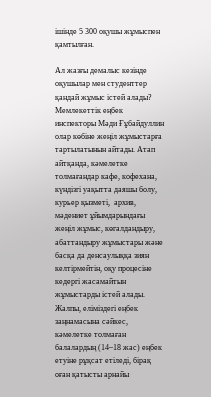ішінде 5 300 оқушы жұмыспен қамтылған.

Ал жазғы демалыс кезінде оқушылар мен студенттер қандай жұмыс істей алады? Мемлекеттік еңбек инспекторы Мәди Ғұбайдуллин олар көбіне жеңіл жұмыстарға тартылатынын айтады. Атап айтқанда, кәмелетке толмағандар кафе, кофехана, күндізгі уақытта даяшы болу, курьер қызметі,  архив, мәдениет ұйымдарындағы жеңіл жұмыс, көгалдандыру, абаттандыру жұмыстары және басқа да денсаулыққа зиян келтірмейтін, оқу процесіне кедергі жасамайтын жұмыстарды істей алады. Жалпы, еліміздегі еңбек заңнамасына сәйкес, кәмелетке толмаған балалардың (14–18 жас) еңбек етуіне рұқсат етіледі, бірақ оған қатысты арнайы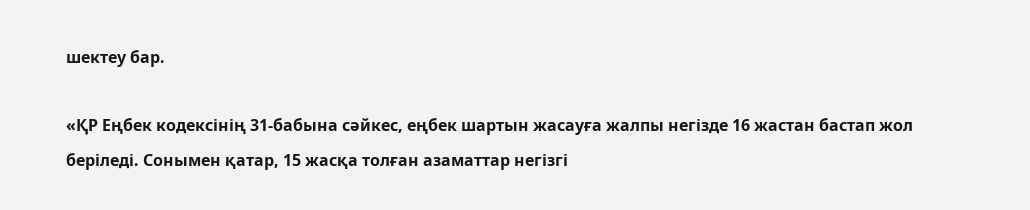шектеу бар.

«ҚР Еңбек кодексінің 31-бабына сәйкес, еңбек шартын жасауға жалпы негізде 16 жастан бастап жол беріледі. Сонымен қатар, 15 жасқа толған азаматтар негізгі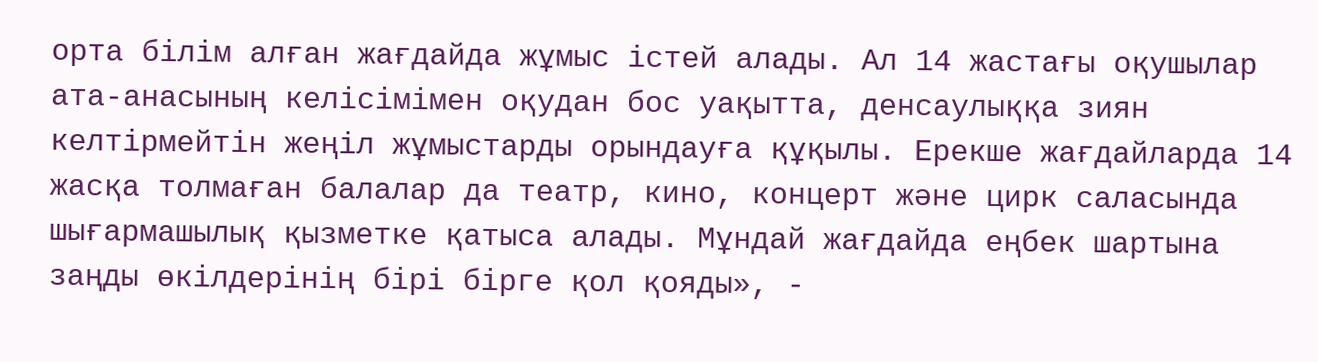орта білім алған жағдайда жұмыс істей алады. Ал 14 жастағы оқушылар ата-анасының келісімімен оқудан бос уақытта, денсаулыққа зиян келтірмейтін жеңіл жұмыстарды орындауға құқылы. Ерекше жағдайларда 14 жасқа толмаған балалар да театр, кино, концерт және цирк саласында шығармашылық қызметке қатыса алады. Мұндай жағдайда еңбек шартына заңды өкілдерінің бірі бірге қол қояды», -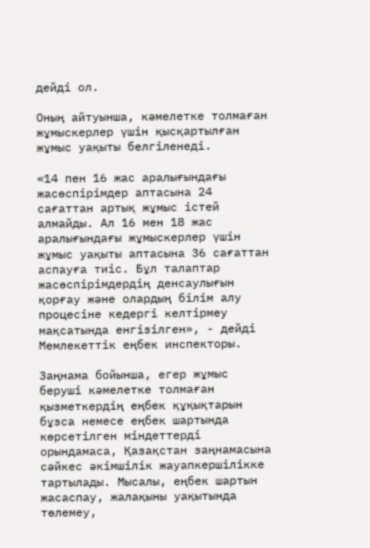дейді ол.

Оның айтуынша, кәмелетке толмаған жұмыскерлер үшін қысқартылған жұмыс уақыты белгіленеді.

«14 пен 16 жас аралығындағы жасөспірімдер аптасына 24 сағаттан артық жұмыс істей алмайды. Ал 16 мен 18 жас аралығындағы жұмыскерлер үшін жұмыс уақыты аптасына 36 сағаттан аспауға тиіс. Бұл талаптар жасөспірімдердің денсаулығын қорғау және олардың білім алу процесіне кедергі келтірмеу мақсатында енгізілген», - дейді Мемлекеттік еңбек инспекторы.

Заңнама бойынша, егер жұмыс беруші кәмелетке толмаған қызметкердің еңбек құқықтарын бұзса немесе еңбек шартында көрсетілген міндеттерді орындамаса, Қазақстан заңнамасына сәйкес әкімшілік жауапкершілікке тартылады. Мысалы, еңбек шартын жасаспау, жалақыны уақытында төлемеу,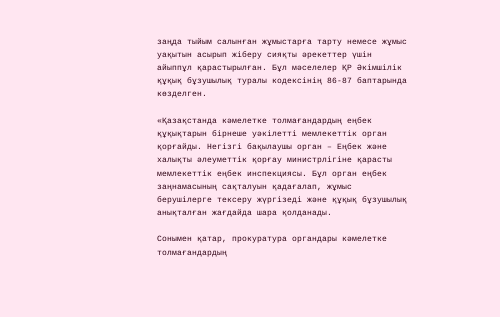заңда тыйым салынған жұмыстарға тарту немесе жұмыс уақытын асырып жіберу сияқты әрекеттер үшін айыппұл қарастырылған. Бұл мәселелер ҚР Әкімшілік құқық бұзушылық туралы кодексінің 86-87 баптарында көзделген.

«Қазақстанда кәмелетке толмағандардың еңбек құқықтарын бірнеше уәкілетті мемлекеттік орган қорғайды. Негізгі бақылаушы орган – Еңбек және халықты әлеуметтік қорғау министрлігіне қарасты мемлекеттік еңбек инспекциясы. Бұл орган еңбек заңнамасының сақталуын қадағалап, жұмыс берушілерге тексеру жүргізеді және құқық бұзушылық анықталған жағдайда шара қолданады.

Сонымен қатар, прокуратура органдары кәмелетке толмағандардың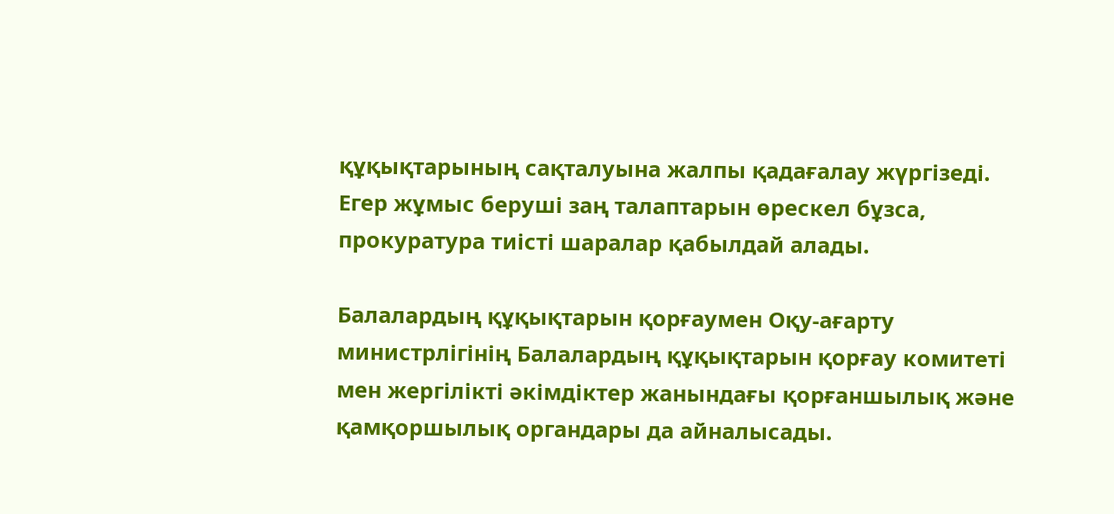құқықтарының сақталуына жалпы қадағалау жүргізеді. Егер жұмыс беруші заң талаптарын өрескел бұзса, прокуратура тиісті шаралар қабылдай алады.

Балалардың құқықтарын қорғаумен Оқу-ағарту министрлігінің Балалардың құқықтарын қорғау комитеті мен жергілікті әкімдіктер жанындағы қорғаншылық және қамқоршылық органдары да айналысады.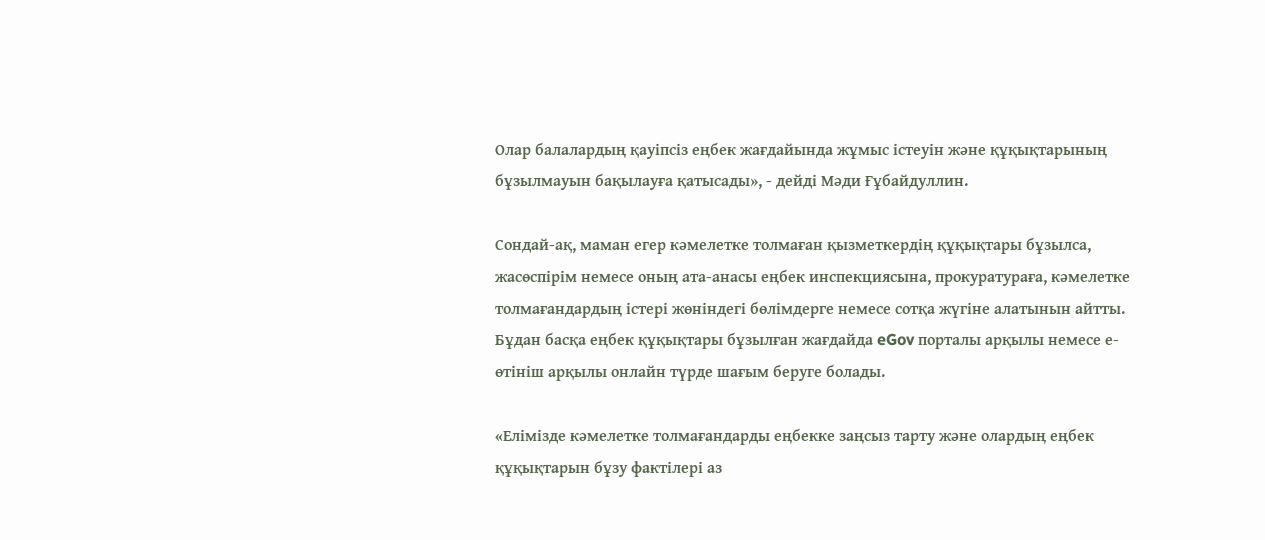Олар балалардың қауіпсіз еңбек жағдайында жұмыс істеуін және құқықтарының бұзылмауын бақылауға қатысады», - дейді Мәди Ғұбайдуллин.

Сондай-ақ, маман егер кәмелетке толмаған қызметкердің құқықтары бұзылса, жасөспірім немесе оның ата-анасы еңбек инспекциясына, прокуратураға, кәмелетке толмағандардың істері жөніндегі бөлімдерге немесе сотқа жүгіне алатынын айтты. Бұдан басқа еңбек құқықтары бұзылған жағдайда eGov порталы арқылы немесе е-өтініш арқылы онлайн түрде шағым беруге болады.

«Елімізде кәмелетке толмағандарды еңбекке заңсыз тарту және олардың еңбек құқықтарын бұзу фактілері аз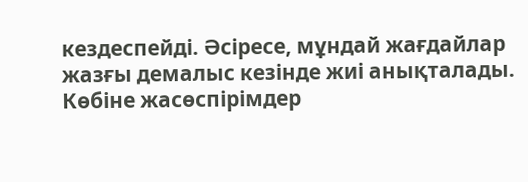кездеспейді. Әсіресе, мұндай жағдайлар жазғы демалыс кезінде жиі анықталады. Көбіне жасөспірімдер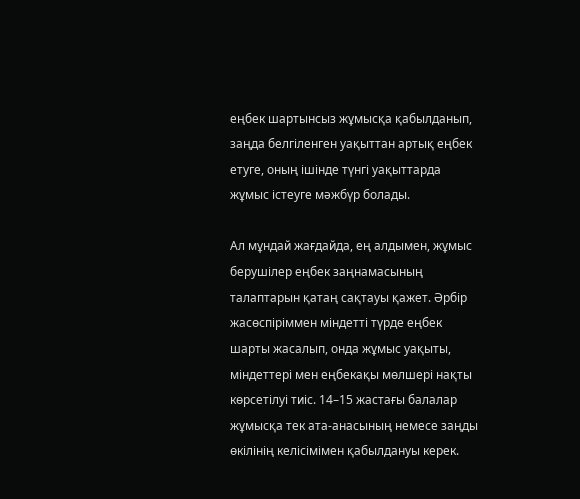еңбек шартынсыз жұмысқа қабылданып, заңда белгіленген уақыттан артық еңбек етуге, оның ішінде түнгі уақыттарда жұмыс істеуге мәжбүр болады.

Ал мұндай жағдайда, ең алдымен, жұмыс берушілер еңбек заңнамасының талаптарын қатаң сақтауы қажет. Әрбір жасөспіріммен міндетті түрде еңбек шарты жасалып, онда жұмыс уақыты, міндеттері мен еңбекақы мөлшері нақты көрсетілуі тиіс. 14–15 жастағы балалар жұмысқа тек ата-анасының немесе заңды өкілінің келісімімен қабылдануы керек.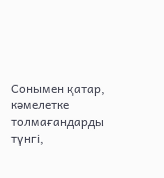Сонымен қатар, кәмелетке толмағандарды түнгі,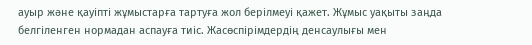ауыр және қауіпті жұмыстарға тартуға жол берілмеуі қажет. Жұмыс уақыты заңда белгіленген нормадан аспауға тиіс. Жасөспірімдердің денсаулығы мен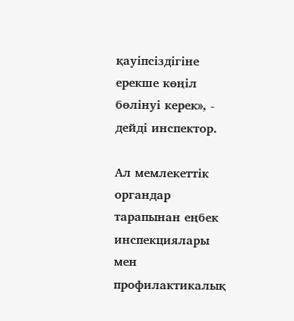қауіпсіздігіне ерекше көңіл бөлінуі керек», - дейді инспектор.

Ал мемлекеттік органдар тарапынан еңбек инспекциялары мен профилактикалық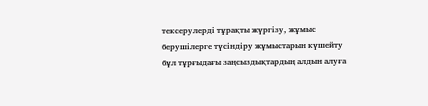тексерулерді тұрақты жүргізу, жұмыс берушілерге түсіндіру жұмыстарын күшейту бұл тұрғыдағы заңсыздықтардың алдын алуға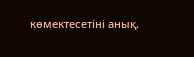көмектесетіні анық.